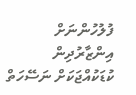ފުލުހުންނަށް އިންޒާރުދިން ކުޑަކުއްޖަކަށް ނަސޭހަތް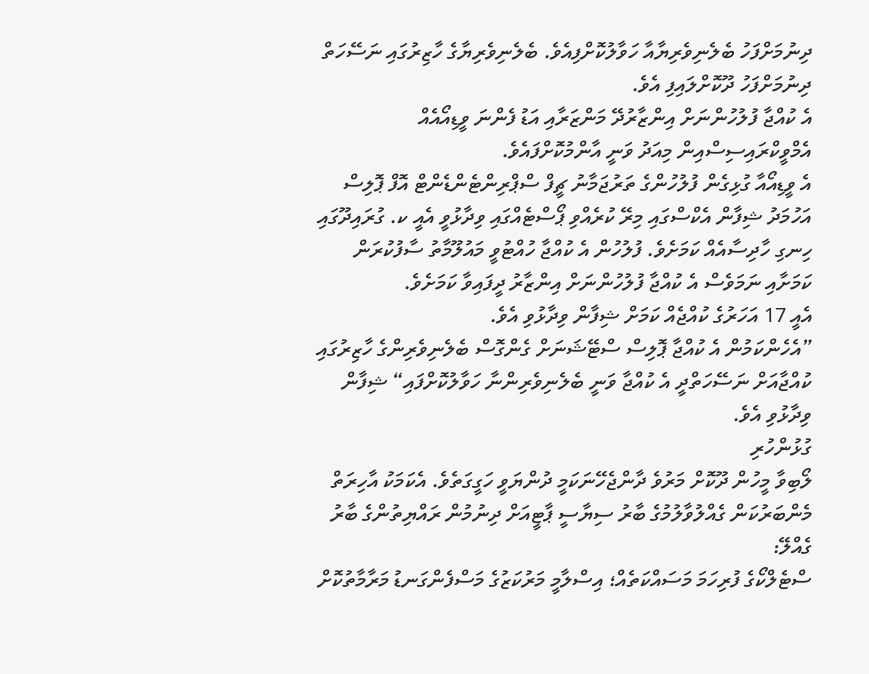ދިނުމަށްފަހު ބެލެނިވެރިޔާއާ ހަވާލުކޮށްފިއެވެ. ބެލެނިވެރިޔާގެ ހާޒިރުގައި ނަސޭހަތް ދިނުމަށްފަހު ދޫކޮށްލައިފި އެވެ.
އެ ކުއްޖާ ފުލުހުންނަށް އިންޒާރުދޭ މަންޒަރާއި އަޑު ފެންނަ ވީޑިއޯއެއް އެމްވީކްރައިސިސްއިން މިއަދު ވަނީ އާންމުކޮށްފައެވެ.
އެ ވީޑިއޯއާ ގުޅިގެން ފުލުހުންގެ ތަރުޖަމާނު ޗީފް ސްޕްރިންޓެންޑެންޓް އޮފް ޕޮލިސް އަހުމަދު ޝިފާން އެކްސްގައި މިރޭ ކުރެއްވި ޕޯސްޓެއްގައި ވިދާޅުވީ އެއީ ކ. ގުރައިދޫގައި ހިނގި ހާދިސާއެއް ކަމަށެވެ. ފުލުހުން އެ ކުއްޖާ ހުއްޓުވީ މައުލޫމާތު ސާފުކުރަން ކަމަށާއި ނަމަވެސް އެ ކުއްޖާ ފުލުހުންނަށް އިންޒާރު ދީފައިވާ ކަމަށެވެ.
އެއީ 17 އަހަރުގެ ކުއްޖެއް ކަމަށް ޝިފާން ވިދާޅުވި އެވެ.
”އެހެންކަމުން އެ ކުއްޖާ ޕޮލިސް ސްޓޭޝަނަށް ގެންގޮސް ބެލެނިވެރިންގެ ހާޒިރުގައި ކުއްޖާއަށް ނަސޭހަތްދީ އެ ކުއްޖާ ވަނީ ބެލެނިވެރިންނާ ހަވާލުކޮށްފައި“ ޝިފާން ވިދާޅުވި އެވެ.
ގުޅުންހުރި
ލޯބިވާ މީހުން ދޫކޮށް މަރުވެ ދާންޖެހޭނަކަމީ ދުންޔަވީ ހަގީގަތެވެ. އެކަމަކު އާހިރަތް
މެންބަރުކަން ގެއްލުވާލުމުގެ ބާރު ސިޔާސީ ޕާޓީއަށް ދިނުމުން ރައްޔިތުންގެ ބާރު ގެއްލޭ:
ސްޓެލްކޯގެ ފުރިހަމަ މަސައްކަތެއް؛ އިސްލާމީ މަރުކަޒުގެ މަސްފެންގަނޑު މަރާމާތުކޮށް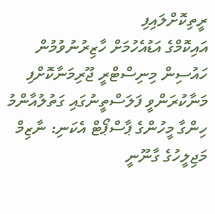ރީތިކޮށްލައިފި
އައިކޮމްގެ އަޑުއެހުމަށް ހާޒިރުނުވުމުން ހައުސިން މިނިސްޓްރީ ޖޫރިމަނާކޮށްފި
މަނާކުރަންވީ ފަލަސްތީނުގައި ގަތުލުއާންމު ހިންގާ މީހުންގެ ޕާސްޕޯޓް އެކަނި: ނާޒިމް
މަޖިލީހުގެ ގާނޫނީ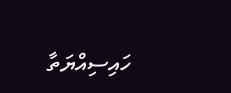ހައިސިއްޔަތާ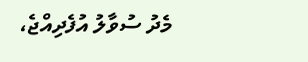މެދު ސުވާލު އުފެދިއްޖެ،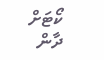ކޯޓަށް ދާން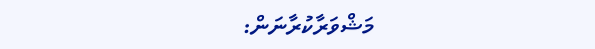މަޝްވަރާކުރާނަން: